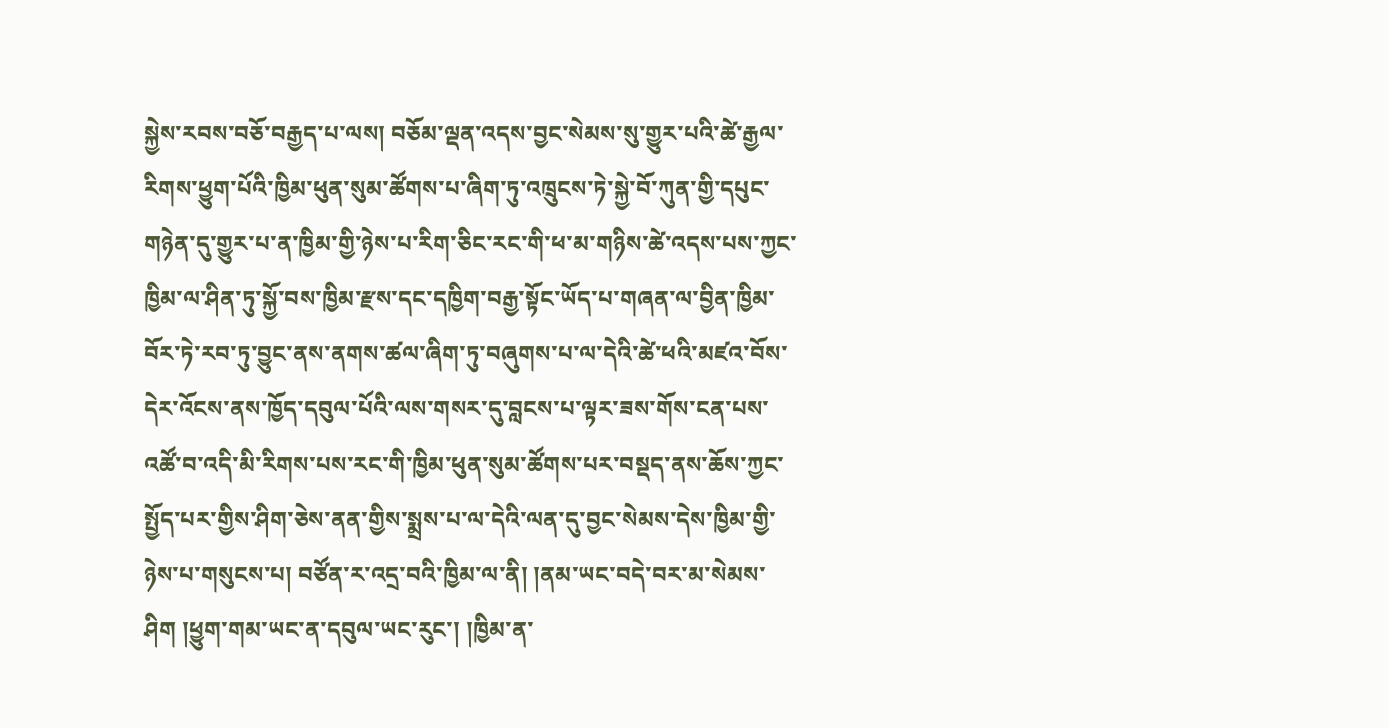སྐྱེས་རབས་བཅོ་བརྒྱད་པ་ལས། བཅོམ་ལྡན་འདས་བྱང་སེམས་སུ་གྱུར་པའི་ཚེ་རྒྱལ་རིགས་ཕྱུག་པོའི་ཁྱིམ་ཕུན་སུམ་ཚོགས་པ་ཞིག་ཏུ་འཁྲུངས་ཏེ་སྐྱེ་བོ་ཀུན་གྱི་དཔུང་གཉེན་དུ་གྱུར་པ་ན་ཁྱིམ་གྱི་ཉེས་པ་རིག་ཅིང་རང་གི་ཕ་མ་གཉིས་ཚེ་འདས་པས་ཀྱང་ཁྱིམ་ལ་ཤིན་ཏུ་སྐྱོ་བས་ཁྱིམ་རྫས་དང་དཁྱིག་བརྒྱ་སྟོང་ཡོད་པ་གཞན་ལ་བྱིན་ཁྱིམ་བོར་ཏེ་རབ་ཏུ་བྱུང་ནས་ནགས་ཚལ་ཞིག་ཏུ་བཞུགས་པ་ལ་དེའི་ཚེ་ཕའི་མཛའ་བོས་དེར་འོངས་ནས་ཁྱོད་དབུལ་པོའི་ལས་གསར་དུ་བླངས་པ་ལྟར་ཟས་གོས་ངན་པས་འཚོ་བ་འདི་མི་རིགས་པས་རང་གི་ཁྱིམ་ཕུན་སུམ་ཚོགས་པར་བསྡད་ནས་ཆོས་ཀྱང་སྤྱོད་པར་གྱིས་ཤིག་ཅེས་ནན་གྱིས་སྨྲས་པ་ལ་དེའི་ལན་དུ་བྱང་སེམས་དེས་ཁྱིམ་གྱི་ཉེས་པ་གསུངས་པ། བཙོན་ར་འདྲ་བའི་ཁྱིམ་ལ་ནི། །ནམ་ཡང་བདེ་བར་མ་སེམས་ཤིག །ཕྱུག་གམ་ཡང་ན་དབུལ་ཡང་རུང་། །ཁྱིམ་ན་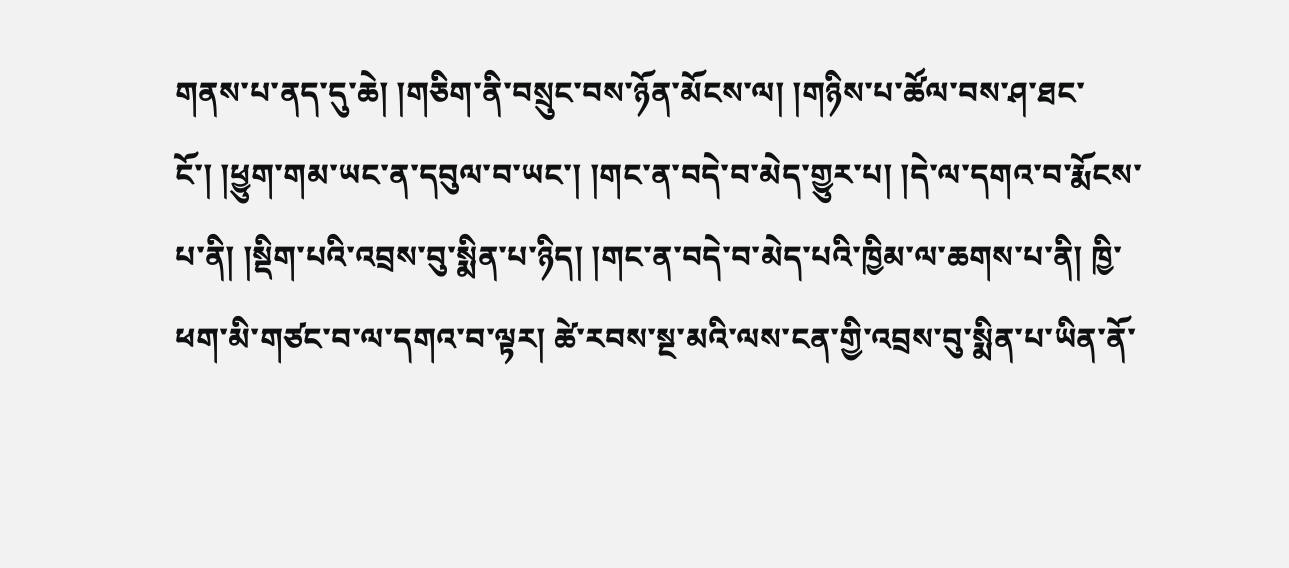གནས་པ་ནད་དུ་ཆེ། །གཅིག་ནི་བསྲུང་བས་ཉོན་མོངས་ལ། །གཉིས་པ་ཚོལ་བས་ཤ་ཐང་ངོ་། །ཕྱུག་གམ་ཡང་ན་དབུལ་བ་ཡང་། །གང་ན་བདེ་བ་མེད་གྱུར་པ། །དེ་ལ་དགའ་བ་རྨོངས་པ་ནི། །སྡིག་པའི་འབྲས་བུ་སྨིན་པ་ཉིད། །གང་ན་བདེ་བ་མེད་པའི་ཁྱིམ་ལ་ཆགས་པ་ནི། ཁྱི་ཕག་མི་གཙང་བ་ལ་དགའ་བ་ལྟར། ཚེ་རབས་སྔ་མའི་ལས་ངན་གྱི་འབྲས་བུ་སྨིན་པ་ཡིན་ནོ་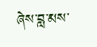ཞེས་བླ་མས་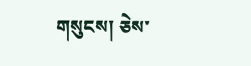གསུངས། ཅེས་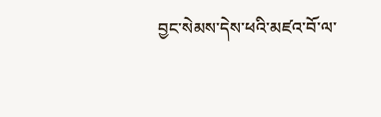བྱང་སེམས་དེས་ཕའི་མཛའ་བོ་ལ་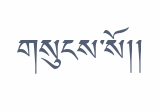གསུངས་སོ།།